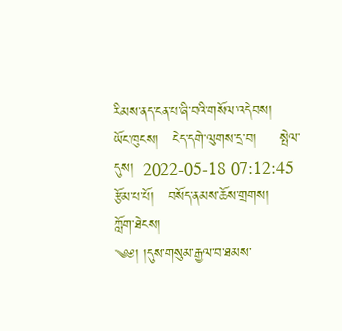རིམས་ནད་ངན་པ་ཞི་བའི་གསོལ་འདེབས།
ཡོང་ཁུངས།   ངེད་དགེ་ལུགས་དྲ་བ།     སྤེལ་དུས།  2022-05-18 07:12:45     རྩོམ་པ་པོ།   བསོད་ནམས་ཆོས་གྲགས།    ཀློག་ཐེངས།
༄༅། །དུས་གསུམ་རྒྱལ་བ་ཐམས་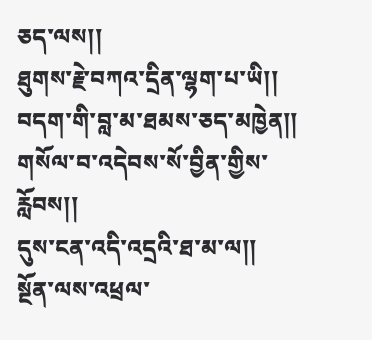ཅད་ལས།།
ཐུགས་རྗེ་བཀའ་དྲིན་ལྷག་པ་ཡི།།
བདག་གི་བླ་མ་ཐམས་ཅད་མཁྱེན།།
གསོལ་བ་འདེབས་སོ་བྱིན་གྱིས་རློབས།།
དུས་ངན་འདི་འདྲའི་ཐ་མ་ལ།།
སྔོན་ལས་འཕྲལ་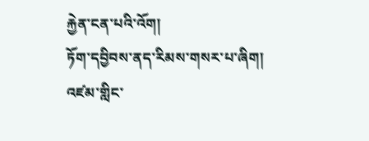རྐྱེན་ངན་པའི་འོག།
ཏོག་དབྱིབས་ནད་རིམས་གསར་པ་ཞིག།
འཛམ་གླིང་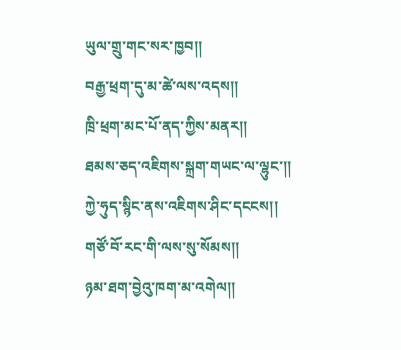ཡུལ་གྲུ་གང་སར་ཁྱབ།།
བརྒྱ་ཕྲག་དུ་མ་ཚེ་ལས་འདས།།
ཁྲི་ཕྲག་མང་པོ་ནད་ཀྱིས་མནར།།
ཐམས་ཅད་འཇིགས་སྐྲག་གཡང་ལ་ལྷུང་།།
ཀྱེ་ཧུད་སྙིང་ནས་འཇིགས་ཤིང་དངངས།།
གཙོ་བོ་རང་གི་ལས་སུ་སོམས།།
ཉམ་ཐག་བྱེའུ་ཁག་མ་འགེལ།།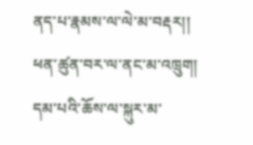ནད་པ་རྣམས་ལ་ལེ་མ་བརྡར།།
ཕན་ཚུན་བར་ལ་ནང་མ་འཁྲུག།
དམ་པའི་ཆོས་ལ་སྐུར་མ་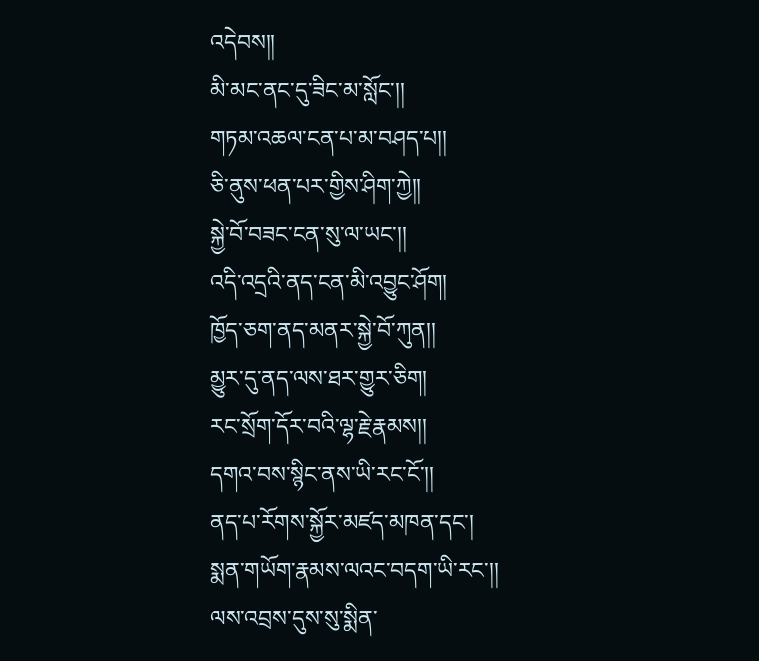འདེབས།།
མི་མང་ནང་དུ་ཟིང་མ་སློང་།།
གཏམ་འཆལ་ངན་པ་མ་བཤད་པ།།
ཅི་ནུས་ཕན་པར་གྱིས་ཤིག་ཀྱེ།།
སྐྱེ་བོ་བཟང་ངན་སུ་ལ་ཡང་།།
འདི་འདྲའི་ནད་ངན་མི་འབྱུང་ཤོག།
ཁྱོད་ཅག་ནད་མནར་སྐྱེ་བོ་ཀུན།།
མྱུར་དུ་ནད་ལས་ཐར་གྱུར་ཅིག།
རང་སྲོག་དོར་བའི་ལྷ་རྗེ་རྣམས།།
དགའ་བས་སྙིང་ནས་ཡི་རང་ངོ་།།
ནད་པ་རོགས་སྐྱོར་མཛད་མཁན་དང་།
སྨན་གཡོག་རྣམས་ལའང་བདག་ཡི་རང་།།
ལས་འབྲས་དུས་སུ་སྨིན་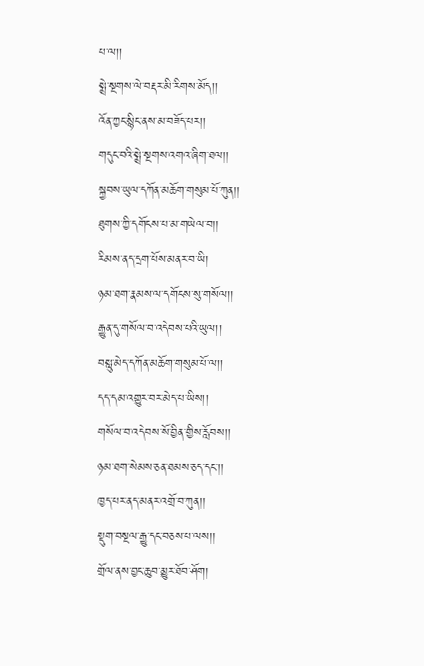པ་ལ།།
སྨྲེ་སྔགས་ལེ་བརྡར་མི་རིགས་མོད།།
འོན་ཀྱང་སྙིང་ནས་མ་བཟོད་པར།།
གདུང་བའི་སྨྲེ་སྔགས་འགའ་ཞིག་ཐལ།།
སྐྱབས་ཡུལ་དཀོན་མཆོག་གསུམ་པོ་ཀུན།།
ཐུགས་ཀྱི་དགོངས་པ་མ་གཡེལ་བ།།
རིམས་ནད་དྲག་པོས་མནར་བ་ཡི།
ཉམ་ཐག་རྣམས་ལ་དགོངས་སུ་གསོལ།།
རྒྱུན་དུ་གསོལ་བ་འདེབས་པའི་ཡུལ།།
བསླུ་མེད་དཀོན་མཆོག་གསུམ་པོ་ལ།།
དད་དམ་འགྱུར་བར་མེད་པ་ཡིས།།
གསོལ་བ་འདེབས་སོ་བྱིན་གྱིས་རློབས།།
ཉམ་ཐག་སེམས་ཅན་ཐམས་ཅད་དང་།།
ཁྱད་པར་ནད་མནར་འགྲོ་བ་ཀུན།།
སྡུག་བསྔལ་རྒྱུ་དང་བཅས་པ་ལས།།
གྲོལ་ནས་བྱང་ཆུབ་མྱུར་ཐོབ་ཤོག།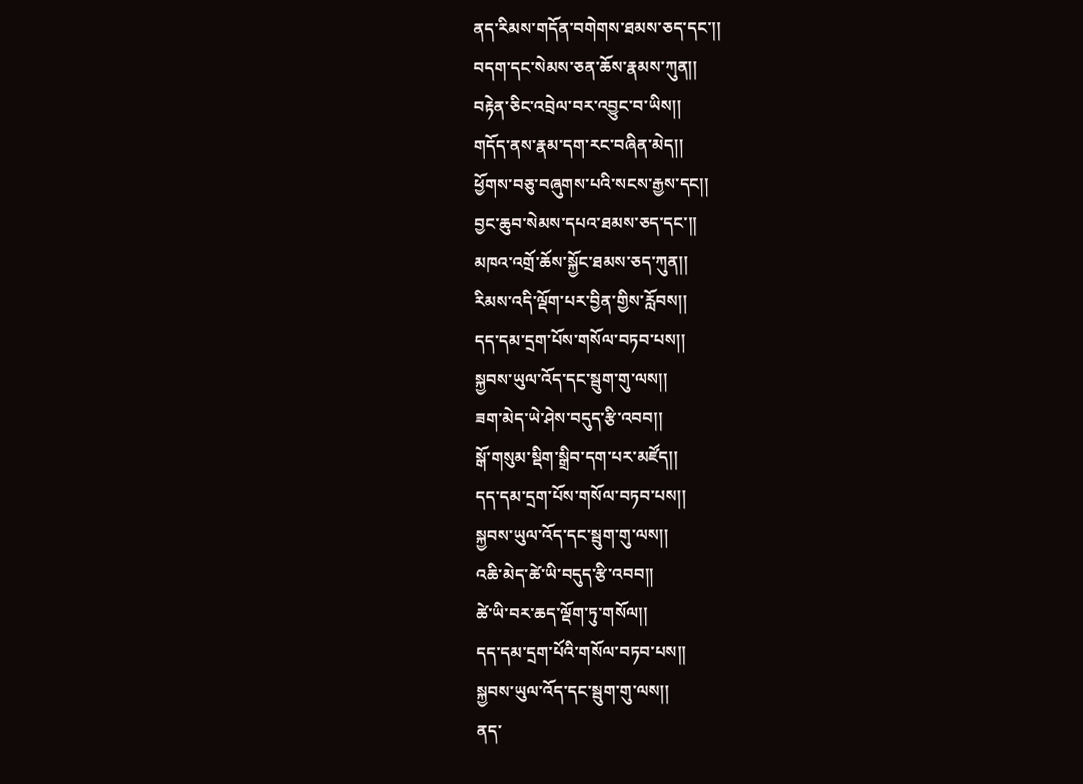ནད་རིམས་གདོན་བགེགས་ཐམས་ཅད་དང་།།
བདག་དང་སེམས་ཅན་ཆོས་རྣམས་ཀུན།།
བརྟེན་ཅིང་འབྲེལ་བར་འབྱུང་བ་ཡིས།།
གདོད་ནས་རྣམ་དག་རང་བཞིན་མེད།།
ཕྱོགས་བཅུ་བཞུགས་པའི་སངས་རྒྱས་དང།།
བྱང་ཆུབ་སེམས་དཔའ་ཐམས་ཅད་དང་།།
མཁའ་འགྲོ་ཆོས་སྐྱོང་ཐམས་ཅད་ཀུན།།
རིམས་འདི་ལྡོག་པར་བྱིན་གྱིས་རློབས།།
དད་དམ་དྲག་པོས་གསོལ་བཏབ་པས།།
སྐྱབས་ཡུལ་འོད་དང་སྦུག་གུ་ལས།།
ཟག་མེད་ཡེ་ཤེས་བདུད་རྩི་འབབ།།
སྒོ་གསུམ་སྡིག་སྒྲིབ་དག་པར་མཛོད།།
དད་དམ་དྲག་པོས་གསོལ་བཏབ་པས།།
སྐྱབས་ཡུལ་འོད་དང་སྦུག་གུ་ལས།།
འཆི་མེད་ཚེ་ཡི་བདུད་རྩི་འབབ།།
ཚེ་ཡི་བར་ཆད་ལྡོག་ཏུ་གསོལ།།
དད་དམ་དྲག་པོའི་གསོལ་བཏབ་པས།།
སྐྱབས་ཡུལ་འོད་དང་སྦུག་གུ་ལས།།
ནད་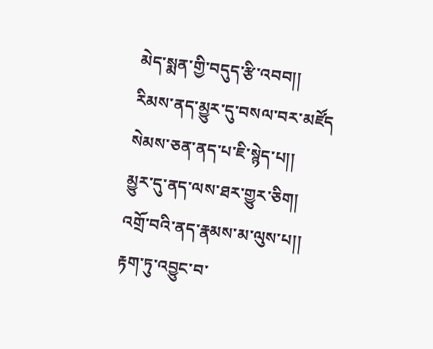མེད་སྨན་གྱི་བདུད་རྩི་འབབ།།
རིམས་ནད་མྱུར་དུ་བསལ་བར་མཛོད
སེམས་ཅན་ནད་པ་ཇི་སྙེད་པ།།
མྱུར་དུ་ནད་ལས་ཐར་གྱུར་ཅིག།
འགྲོ་བའི་ནད་རྣམས་མ་ལུས་པ།།
རྟག་ཏུ་འབྱུང་བ་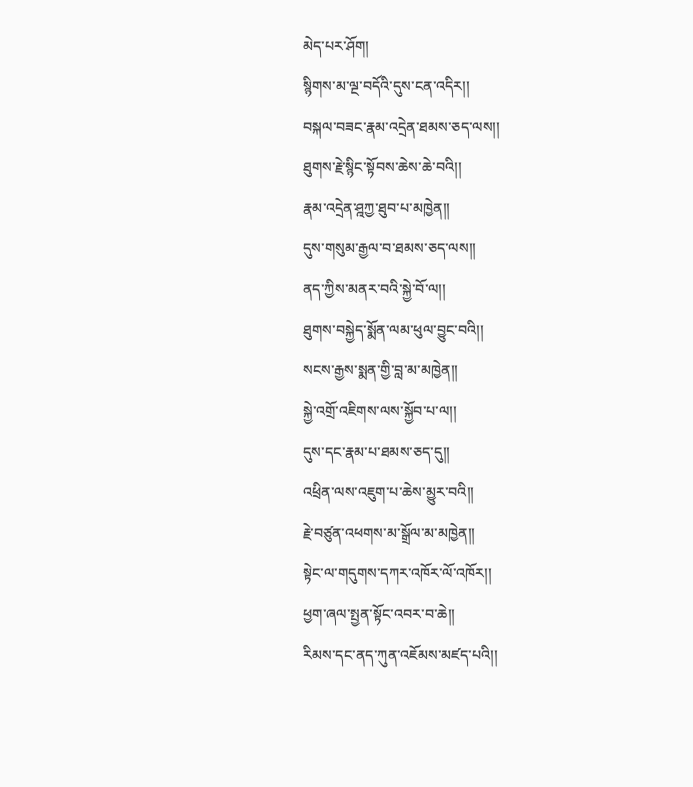མེད་པར་ཤོག།
སྙིགས་མ་ལྔ་བདོའི་དུས་ངན་འདིར།།
བསྐལ་བཟང་རྣམ་འདྲེན་ཐམས་ཅད་ལས།།
ཐུགས་རྗེ་སྙིང་སྟོབས་ཆེས་ཆེ་བའི།།
རྣམ་འདྲེན་ཤྰཀྱ་ཐུབ་པ་མཁྱེན།།
དུས་གསུམ་རྒྱལ་བ་ཐམས་ཅད་ལས།།
ནད་ཀྱིས་མནར་བའི་སྐྱེ་བོ་ལ།།
ཐུགས་བསྐྱེད་སྨོན་ལམ་ཕུལ་བྱུང་བའི།།
སངས་རྒྱས་སྨན་གྱི་བླ་མ་མཁྱེན།།
སྐྱེ་འགྲོ་འཇིགས་ལས་སྐྱོབ་པ་ལ།།
དུས་དང་རྣམ་པ་ཐམས་ཅད་དུ།།
འཕྲིན་ལས་འཇུག་པ་ཆེས་མྱུར་བའི།།
རྗེ་བཙུན་འཕགས་མ་སྒྲོལ་མ་མཁྱེན།།
སྟེང་ལ་གདུགས་དཀར་འཁོར་ལོ་འཁོར།།
ཕྱག་ཞལ་སྤྱན་སྟོང་འབར་བ་ཆེ།།
རིམས་དང་ནད་ཀུན་འཇོམས་མཛད་པའི།།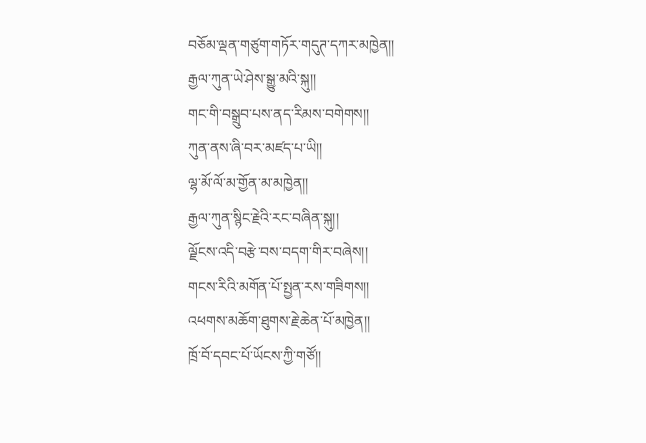བཅོམ་ལྡན་གཙུག་གཏོར་གདུཊ་དཀར་མཁྱེན།།
རྒྱལ་ཀུན་ཡེ་ཤེས་སྒྱུ་མའི་སྐུ།།
གང་གི་བསྒྲུབ་པས་ནད་རིམས་བགེགས།།
ཀུན་ནས་ཞི་བར་མཛད་པ་ཡི།།
ལྷ་མོ་ལོ་མ་གྱོན་མ་མཁྱེན།།
རྒྱལ་ཀུན་སྙིང་རྗེའི་རང་བཞིན་སྐུ།།
ལྗོངས་འདི་བརྩེ་བས་བདག་གིར་བཞེས།།
གངས་རིའི་མགོན་པོ་སྤྱན་རས་གཟིགས།།
འཕགས་མཆོག་ཐུགས་རྗེ་ཆེན་པོ་མཁྱེན།།
ཁྲོ་བོ་དབང་པོ་ཡོངས་ཀྱི་གཙོ།།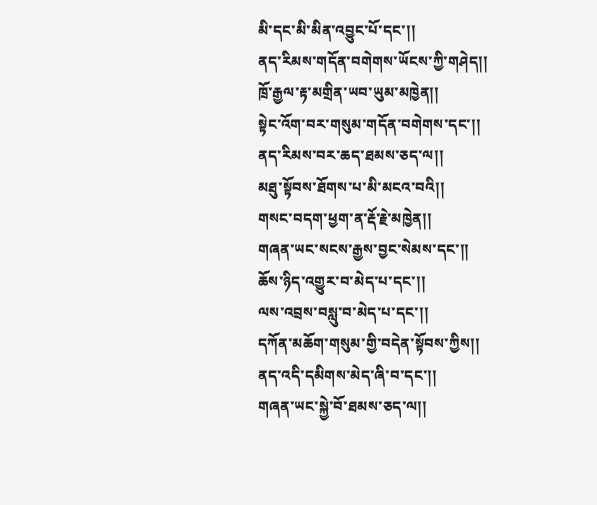མི་དང་མི་མིན་འབྱུང་པོ་དང་།།
ནད་རིམས་གདོན་བགེགས་ཡོངས་ཀྱི་གཤེད།།
ཁྲོ་རྒྱལ་རྟ་མགྲིན་ཡབ་ཡུམ་མཁྱེན།།
སྟེང་འོག་བར་གསུམ་གདོན་བགེགས་དང་།།
ནད་རིམས་བར་ཆད་ཐམས་ཅད་ལ།།
མཐུ་སྟོབས་ཐོགས་པ་མི་མངའ་བའི།།
གསང་བདག་ཕྱག་ན་རྡོ་རྗེ་མཁྱེན།།
གཞན་ཡང་སངས་རྒྱས་བྱང་སེམས་དང་།།
ཆོས་ཉིད་འགྱུར་བ་མེད་པ་དང་།།
ལས་འབྲས་བསླུ་བ་མེད་པ་དང་།།
དཀོན་མཆོག་གསུམ་གྱི་བདེན་སྟོབས་ཀྱིས།།
ནད་འདི་དམིགས་མེད་ཞི་བ་དང་།།
གཞན་ཡང་སྐྱེ་བོ་ཐམས་ཅད་ལ།།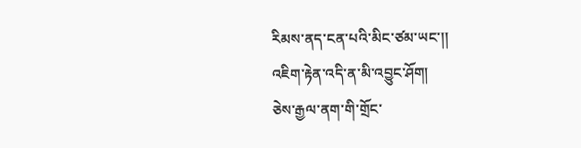རིམས་ནད་ངན་པའི་མིང་ཙམ་ཡང་།།
འཇིག་རྟེན་འདི་ན་མི་འབྱུང་ཤོག།
ཅེས་རྒྱལ་ནག་གི་གྲོང་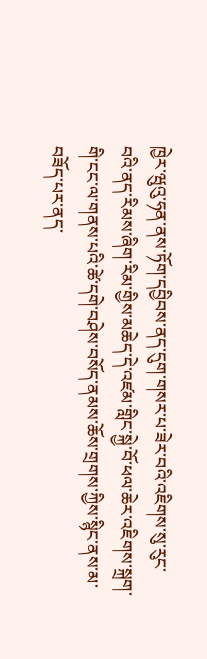ཁྱེར་ཝུའུ་ཧན་ནས་ཏོག་དབྱིབས་ནད་དུག་གསར་པ་ཟེར་བའི་འཇིགས་སུ་རུང་བའི་ནད་རིམས་ཞིག་རིམ་གྱིས་མཆེད་དེ་འཛམ་གླིང་སྐྱེ་བོ་ཕལ་ཆེར་འཇིགས་སྐྲག་གི་ངང་ལ་གནས་པའི་ཚེ་དགེ་བཤེས་བསོད་ནམས་ཆོས་གྲགས་ཀྱིས་སྙིང་ནས་མ་བཟོད་པར་ནད་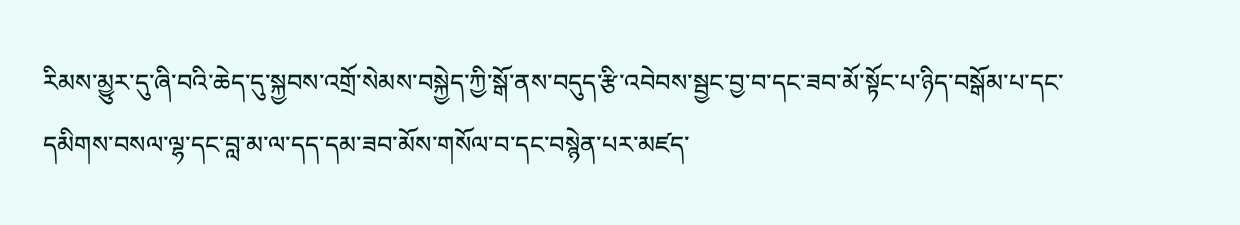རིམས་མྱུར་དུ་ཞི་བའི་ཆེད་དུ་སྐྱབས་འགྲོ་སེམས་བསྐྱེད་ཀྱི་སྒོ་ནས་བདུད་རྩི་འབེབས་སྦྱང་བྱ་བ་དང་ཟབ་མོ་སྟོང་པ་ཉིད་བསྒོམ་པ་དང་དམིགས་བསལ་ལྷ་དང་བླ་མ་ལ་དད་དམ་ཟབ་མོས་གསོལ་བ་དང་བསྙེན་པར་མཛད་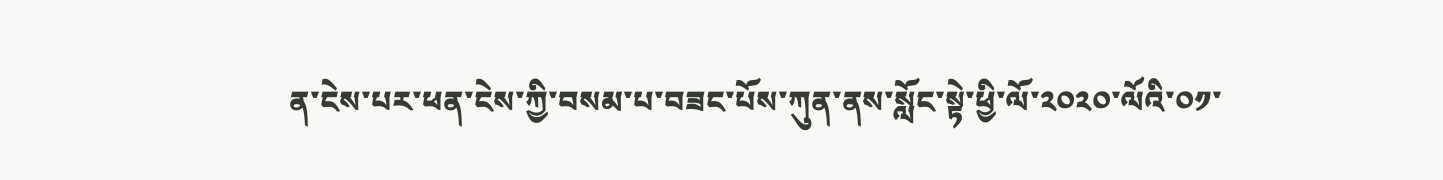ན་ངེས་པར་ཕན་ངེས་ཀྱི་བསམ་པ་བཟང་པོས་ཀུན་ནས་སློང་སྟེ་ཕྱི་ལོ་༢༠༢༠་ལོའི་༠༡་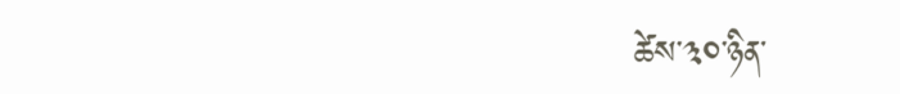ཚེས་༣༠་ཉིན་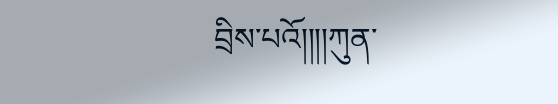བྲིས་པའོ།།།།ཀུན་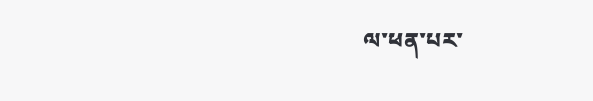ལ་ཕན་པར་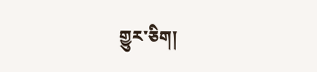གྱུར་ཅིག།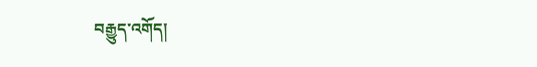བརྒྱུད་འགོད།